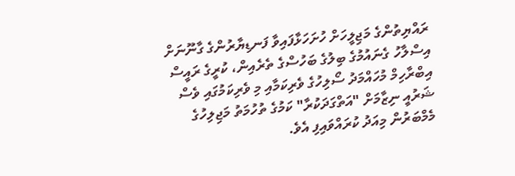ރައްޔިތުންގެ މަޖިލީހަށް ހުށަހަޅާފައިވާ ފަނޑިޔާރުންގެ ގާނޫނަށް އިސްލާހު ގެނައުމުގެ ބިލުގެ ބަހުސްގެ ތެރެއިން، ކުރީގެ ރައީސް އިބްރާހިމް މުހައްމަދު ސޯލިހުގެ ވެރިކަމާއި މި ވެރިކަމުގައި ވެސް ޝަރުއީ ނިޒާމަށް "އަތްގަދަކުރާ" ކަމުގެ ތުހުމަތު މަޖިލިހުގެ މެމްބަރުން މިއަދު ކުރައްވައިފި އެވެ.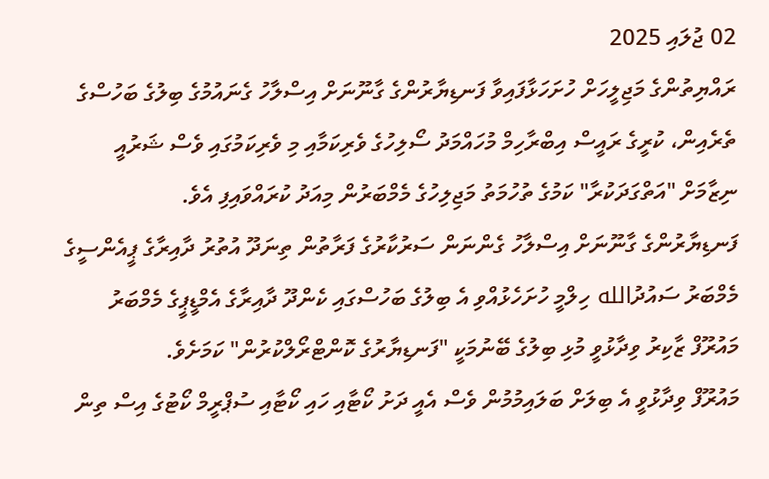02 ޖުލައި 2025
ރައްޔިތުންގެ މަޖިލީހަށް ހުށަހަޅާފައިވާ ފަނޑިޔާރުންގެ ގާނޫނަށް އިސްލާހު ގެނައުމުގެ ބިލުގެ ބަހުސްގެ ތެރެއިން، ކުރީގެ ރައީސް އިބްރާހިމް މުހައްމަދު ސޯލިހުގެ ވެރިކަމާއި މި ވެރިކަމުގައި ވެސް ޝަރުއީ ނިޒާމަށް "އަތްގަދަކުރާ" ކަމުގެ ތުހުމަތު މަޖިލިހުގެ މެމްބަރުން މިއަދު ކުރައްވައިފި އެވެ.
ފަނޑިޔާރުންގެ ގާނޫނަށް އިސްލާހު ގެންނަން ސަރުކާރުގެ ފަރާތުން ތިނަދޫ އުތުރު ދާއިރާގެ ޕީއެންސީގެ މެމްބަރު ސައުދުالله ހިލްމީ ހުށަހެޅުއްވި އެ ބިލުގެ ބަހުސްގައި ކެންދޫ ދާއިރާގެ އެމްޑީޕީގެ މެމްބަރު މައުރޫފް ޒާކިރު ވިދާޅުވީ މުޅި ބިލުގެ ބޭނުމަކީ "ފަނޑިޔާރުގެ ކޮންޓްރޯލްކުރުން" ކަމަށެވެ.
މައުރޫފް ވިދާޅުވީ އެ ބިލަށް ބަލައިމުމުން ވެސް އެއީ ދަށު ކޯޓާއި ހައި ކޯޓާއި ސުޕްރީމް ކޯޓުގެ އިސް ތިން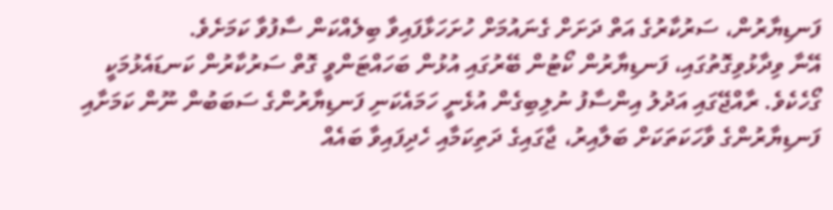ފަނޑިޔާރުން، ސަރުކާރުގެ އަތް ދަށަށް ގެނައުމަށް ހުށަހަޅާފައިވާ ބިލެއްކަން ސާފުވާ ކަމަށެވެ.
އޭނާ ވިދާޅުވިގޮތުގައި، ފަނޑިޔާރުން ކޯޓުން ބޭރުގައި އުޅުން ބަހައްޓަންވީ ގޮތް ސަރުކާރުން ކަނޑައެޅުމަކީ ގޯހެކެވެ. ރާއްޖޭގައި އަދުލު އިންސާފު ނުލިބިގެން އުޅެނީ ހަމައެކަނި ފަނޑިޔާރުންގެ ސަބަބުން ނޫން ކަމަށާއި ފަނޑިޔާރުންގެ ވާހަކަތަކަށް ބަލާއިރު، ޖާގައިގެ ދަތިކަމާއި ހެދިފައިވާ ބައެއް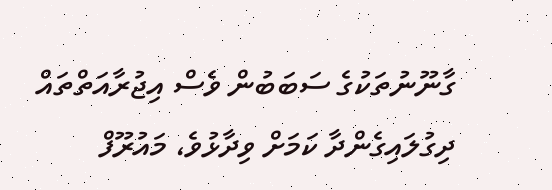ގާނޫނުތަކުގެ ސަބަބުން ވެސް އިޖުރާއަތްތައް ދިގުލައިގެންދާ ކަމަށް ވިދާޅުވެ، މައުރޫފް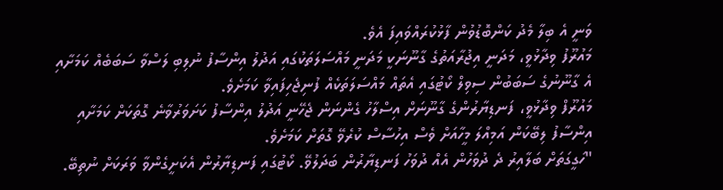ވަނީ އެ ބިލާ މެދު ކަންބޮޑުވުން ފާޅުކުރައްވައިފަ އެވެ.
މައުރޫފު ވިދާޅުވީ، މަދަނީ އިޖުރާއަތުގެ ގާނޫނަކީ މަދަނީ މައްސަލަތަކުގައި އަދުލު އިންސާފު ނުލިބި ލަސްވާ ސަބަބެއް ކަމަށާއި އެ ގާނޫނުގެ ސަބަބުން ސިވިލް ކޯޓުގައި އެތައް މައްސަލަތަކެއް ފުނިޖެހިފައިވާ ކަމަށެވެ.
މައުރޫފް ވިދާޅުވީ، ފަނޑިޔާރުންގެ ގާނޫނަށް އިސްލާހު ގެންނަން ޖެހޭނީ އަދުލު އިންސާފު ކަށަވަރުވާނެ ގޮތަކަށް ކަމަށާއި އިންސާފު ލިބޭކަން އަމިއްލަ މީހާއަށް ވެސް އިހުސާސް ކުރެވޭ ގޮތަށް ކަމަށެވެ.
"ހަގީގަތަށް ބަލާއިރު ދެ ދުވަހުން އެއް ދުވަހު ފަނޑިޔާރުން ބަދަލުވޭ. ކޯޓުގައި ފަނޑިޔާރުން އެކަށީގެންވާ ވަރަކަށް ނުތިބޭ.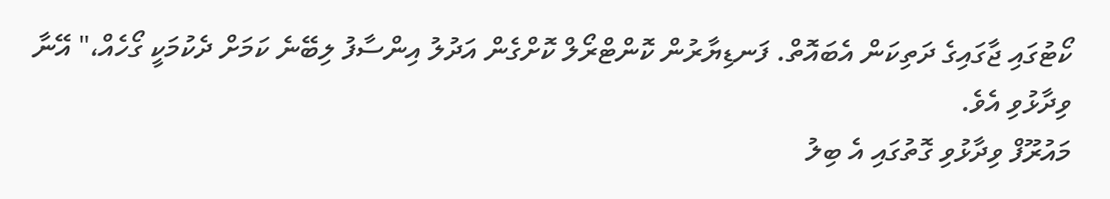ކޯޓުގައި ޖާގައިގެ ދަތިކަން އެބައޮތް. ފަނޑިޔާރުން ކޮންޓްރޯލް ކޮށްގެން އަދުލު އިންސާފު ލިބޭނެ ކަމަށް ދެކުމަކީ ގޯހެއް،" އޭނާ ވިދާޅުވި އެވެ.
މައުރޫފް ވިދާޅުވި ގޮތުގައި އެ ބިލު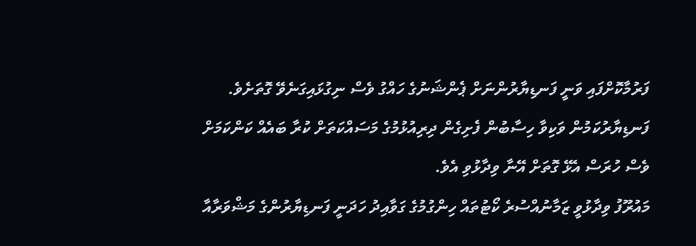ފަރުމާކޮށްފައި ވަނީ ފަނޑިޔާރުންނަށް ޕެންޝަނުގެ ހައްގު ވެސް ނިގުޅައިގަނެވޭ ގޮތަށެވެ. ފަނޑިޔާރުކަމުން ވަކިވާ ހިސާބުން ފެށިގެން ދިރިއުޅުމުގެ މަސައްކަތަށް ކުރާ ބައެއް ކަންކަމަށް ވެސް ހުރަސް އެޅޭ ގޮތަށް އޭނާ ވިދާޅުވި އެވެ.
މައުރޫފު ވިދާޅުވީ ޒަމާނުއްސުރެ ކޯޓުތައް ހިންގުމުގެ ގަވާއިދު ހަދަނީ ފަނޑިޔާރުންގެ މަޝްވަރާއާ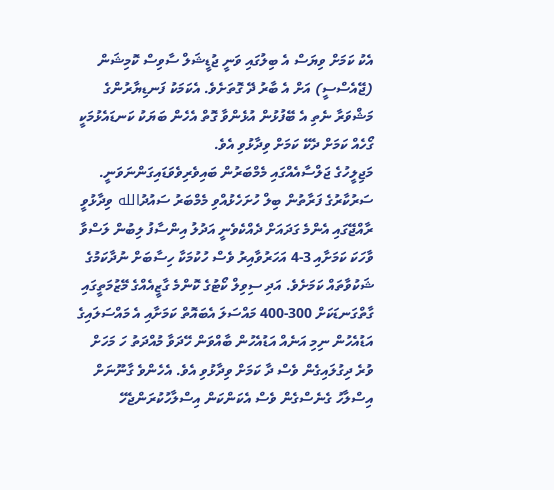އެކު ކަމަށް ވިޔަސް އެ ބިލުގައި ވަނީ ޖުޑީޝަލް ސާވިސް ކޮމިޝަން (ޖޭއެސްސީ) އަށް އެ ބާރު ދޭ ގޮތަށެވެ. އެކަމަކު ފަނޑިޔާރުންގެ މަޝްވަރާ ނެތި އެ ބޭފުޅުން އުޅެންވާ ގޮތް އެހެން ބަޔަކު ކަނޑައެޅުމަކީ ގޯހެއް ކަމަށް ދެކޭ ކަމަށް ވިދާޅުވި އެވެ.
މަޖިލީހުގެ ޖަލްސާއެއްގައި މެމްބަރުން ބައިވެރިވެވަޑައިގަންނަވަނީ.
ސަރުކާރުގެ ފަރާތުން ބިލް ހުށަހެޅުއްވި މެމްބަރު ސައުދުالله ވިދާޅުވީ ރާއްޖޭގައި އެންމެ ގަދައަށް ދެއްކެވެނީ އަދުލު އިންސާފު ލިބުން ލަސްވާ ވާހަކަ ކަމަށާއި 3-4 އަހަރުވާއިރު ވެސް ހުކުމަކާ ހިސާބަށް ނުދާކަމުގެ ޝަކުވާތައް ކަމަށެވެ. އަދި ސިވިލް ކޯޓުގެ ކޮންމެ ގާޒީއެއްގެ މޭޒުމަތީގައި ގާތްގަނޑަކަށް 300-400 މައްސަލަ އެބައޮތް ކަމަށާއި އެ މައްސަލައިގެ އަޑުއެހުން ނިމި އަނެއް އަޑުއެހުން ބާއްވަން ހޭދަވާ މުއްދަތު ހަ މަހަށް ވުރެ ދިގުލައިގެން ވެސް ދާ ކަމަށް ވިދާޅުވި އެވެ. އެހެންވެ ގާނޫނަށް އިސްލާހު ގެނެސްގެން ވެސް އެކަންކަން އިސްލާހުކުރަންޖެހޭ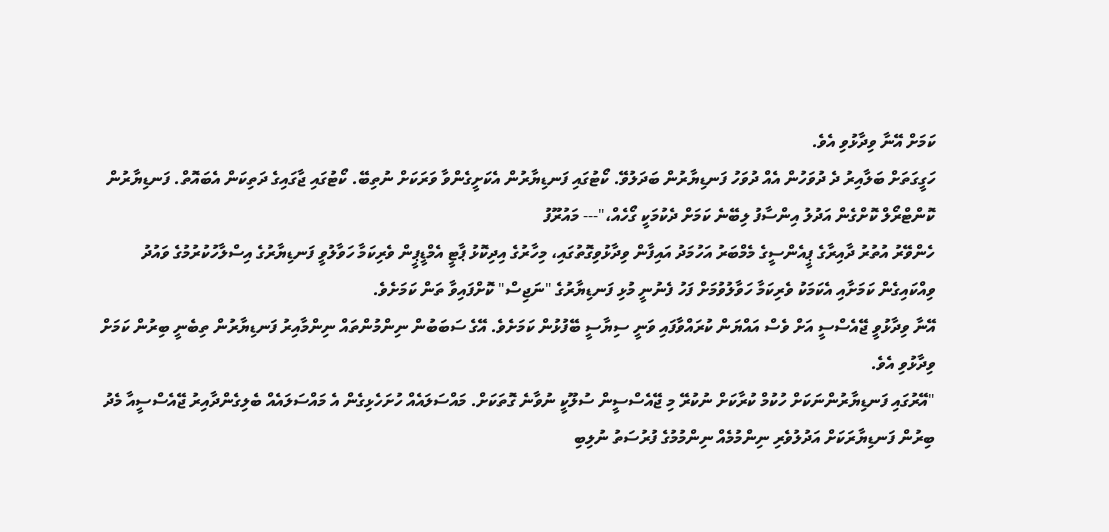ކަމަށް އޭނާ ވިދާޅުވި އެވެ.
ހަގީގަތަށް ބަލާއިރު ދެ ދުވަހުން އެއް ދުވަހު ފަނޑިޔާރުން ބަދަލުވޭ. ކޯޓުގައި ފަނޑިޔާރުން އެކަށީގެންވާ ވަރަކަށް ނުތިބޭ. ކޯޓުގައި ޖާގައިގެ ދަތިކަން އެބައޮތް. ފަނޑިޔާރުން ކޮންޓްރޯލް ކޮށްގެން އަދުލު އިންސާފު ލިބޭނެ ކަމަށް ދެކުމަކީ ގޯހެއް،"--- މައުރޫފު
ހެންވޭރު އުތުރު ދާއިރާގެ ޕީއެންސީގެ މެމްބަރު އަހުމަދު އައިފާން ވިދާޅުވިގޮތުގައި، މިހާރުގެ އިދިކޮޅު ޕާޓީ އެމްޑީޕީން ވެރިކަމާ ހަވާލުވީ ފަނޑިޔާރުގެ އިސްލާހުކުރުމުގެ ވައުދު ވިއްކައިގެން ކަމަށާއި އެކަމަކު ވެރިކަމާ ހަވާލުވުމަށް ފަހު ފެނުނީ މުޅި ފަނޑިޔާރުގެ "ނަޖިސް" ކޮށްފައިވާ ތަން ކަމަށެވެ.
އޭނާ ވިދާޅުވީ ޖޭއެސްސީ އަށް ވެސް އައްޔަން ކުރައްވާފައި ވަނީ ސިޔާސީ ބޭފުޅުން ކަމަށެވެ. އޭގެ ސަބަބުން ނިންމުންތައް ނިންމާއިރު ފަނޑިޔާރުން ތިބެނީ ބިރުން ކަމަށް ވިދާޅުވި އެވެ.
"އޭރުގައި ފަނޑިޔާރުންނަކަށް ހުކުމް ކުރާކަށް ނުކުރޭ މި ޖޭއެސްސީން ސުލޫކީ ނުވާނެ ގޮތަކަށް. މައްސަލައެއް ހުށަހެޅިގެން އެ މައްސަލައެއް ބެލިގެންދާއިރު ޖޭއެސްސީއާ މެދު ބިރުން ފަނޑިޔާރަކަށް އަދުލުވެރި ނިންމުމެއް ނިންމުމުގެ ފުރުސަތު ނުލިބި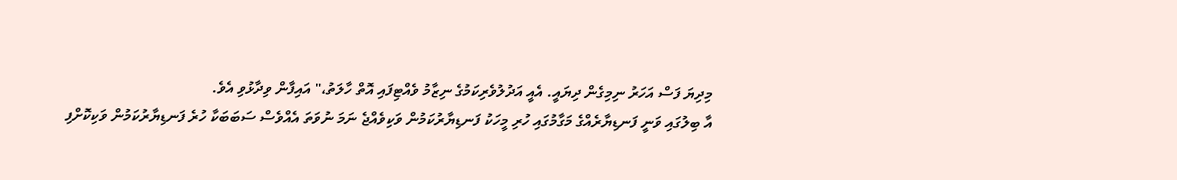މިދިޔަ ފަސް އަހަރު ނިމިގެން ދިޔައީ. އެއީ އަދުލުވެރިކަމުގެ ނިޒާމު ވެއްޓިފައި އޮތް ހާލަތު،" އައިފާން ވިދާޅުވި އެވެ.
އާ ބިލުގައި ވަނީ ފަނޑިޔާރެއްގެ މަގާމުގައި ހުރި މީހަކު ފަނޑިޔާރުކަމުން ވަކިވެއްޖެ ނަމަ ނުވަތަ އެއްވެސް ސަބަބަކާ ހުރެ ފަނޑިޔާރުކަމުން ވަކިކޮށްފި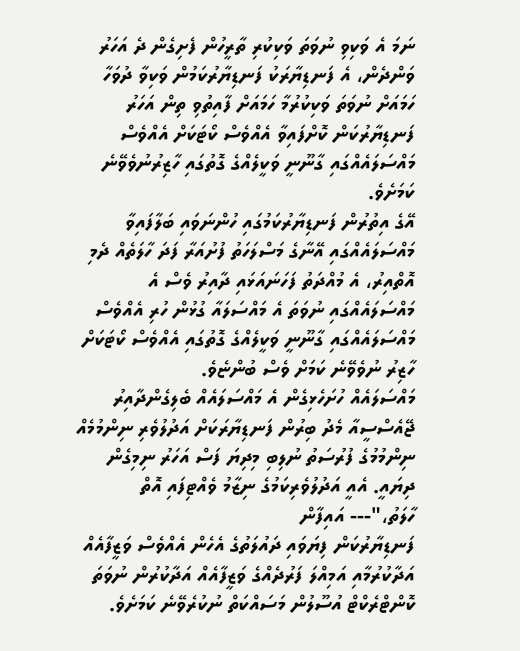ނަމަ އެ ވަކިވި ނުވަތަ ވަކިކުރި ތާރީހުން ފެށިގެން ދެ އަހަރު ވަންދެން، އެ ފަނޑިޔާރަކު ފަނޑިޔާރުކަމުން ވަކިވާ ދުވަހާ ހަމައަށް ނުވަތަ ވަކިކުރުމާ ހަމައަށް ފާއިތުވި ތިން އަހަރު ފަނޑިޔާރުކަން ކޮށްފައިވާ އެއްވެސް ކޯޓަކަށް އެއްވެސް މައްސަލައެއްގައި ގާނޫނީ ވަކީލެއްގެ ގޮތުގައި ހާޒިރުނުވެވޭނެ ކަމަށެވެ.
އޭގެ އިތުރުން ފަނޑިޔާރުކަމުގައި ހުންނަވައި ބަލާފައިވާ މައްސަލައެއްގައި އޭނާގެ މަސްލަހަތު ފުށުއަރާ ފަދަ ހާލަތެއް ދެމި އޮތްއިރު، އެ މުއްދަތު ފަހަނައަޅައި ދާއިރު ވެސް އެ މައްސަލައެއްގައި ނުވަތަ އެ މައްސަލައާ ގުޅުން ހުރި އެއްވެސް މައްސަލައެއްގައި ގާނޫނީ ވަކީލެއްގެ ގޮތުގައި އެއްވެސް ކޯޓަކަށް ހާޒިރު ނުވެވޭނެ ކަމަށް ވެސް ބުންޏެވެ.
މައްސަލައެއް ހުށަހެޅިގެން އެ މައްސަލައެއް ބެލިގެންދާއިރު ޖޭއެސްސީއާ މެދު ބިރުން ފަނޑިޔާރަކަށް އަދުލުވެރި ނިންމުމެއް ނިންމުމުގެ ފުރުސަތު ނުލިބި މިދިޔަ ފަސް އަހަރު ނިމިގެން ދިޔައީ. އެއީ އަދުލުވެރިކަމުގެ ނިޒާމު ވެއްޓިފައި އޮތް ހާލަތު،"--- އައިފާން
ފަނޑިޔާރުކަން ފިޔަވައި ދައުލަތުގެ އެހެން އެއްވެސް ވަޒީފާއެއް އަދާކުރުމާއި އަމިއްލަ ފަރުދެއްގެ ވަޒީފާއެއް އަދާކުރުން ނުވަތަ ކޮންޓްރެކްޓް އުސޫލުން މަސައްކަތް ނުކުރެވޭނެ ކަމަށެވެ.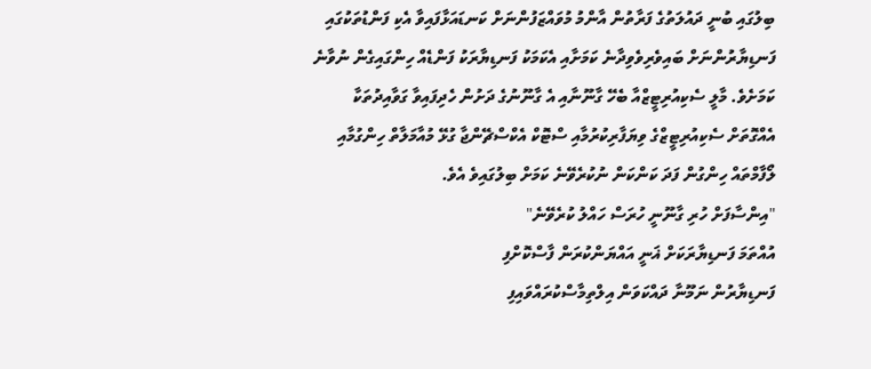ބިލުގައި ބުނީ ދައުލަތުގެ ފަރާތުން އާންމު މުވައްޒަފުންނަށް ކަނޑައަޅާފައިވާ އެކި ފަންޑުތަކުގައި ފަނޑިޔާރުންނަށް ބައިވެރިވެވިދާނެ ކަމަށާއި އެކަމަކު ފަނޑިޔާރަކު ފަންޑެއް ހިންގައިގެން ނުވާނެ ކަމަށެވެ. މާލީ ސެކިއުރިޓީޒްއާ ބެހޭ ގާނޫނާއި އެ ގާނޫނުގެ ދަށުން ހެދިފައިވާ ގަވާއިދުތަކާ އެއްގޮތަށް ސެކިއުރިޓީޒްގެ ވިޔަފާރިކުރުމާއި ސްޓޮކް އެކްސްޗޭންޖާ ގުޅޭ މުއާމަލާތް ހިންގުމާއި ލޯފާމްތައް ހިންގުން ފަދަ ކަންކަން ނުކުރެވޭނެ ކަމަށް ބިލުގައިވެ އެވެ.
"އިންސާފަށް ހުރި ގާނޫނީ ހުރަސް ހައްލު ކުރެވޭނެ"
އުއްތަމަ ފަނޑިޔާރަކަށް ޣަނީ އައްޔަންކުރަން ފާސްކޮށްފި
ފަނޑިޔާރުން ނަމޫނާ ދައްކަވަން އިލްތިމާސްކުރައްވައިފި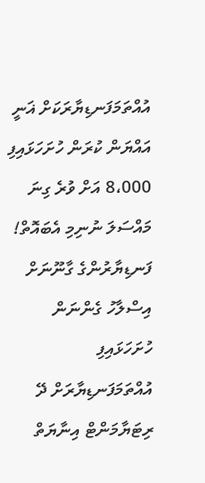އުއްތަމަފަނޑިޔާރަކަށް ޣަނީ އައްޔަން ކުރަން ހުށަހަޅައިފި
8،000 އަށް ވުރެ ގިނަ މައްސަލަ ނުނިމި އެބައޮތް!
ފަނޑިޔާރުންގެ ގާނޫނަށް އިސްލާހު ގެންނަން ހުށަހަޅައިފި
އުއްތަމަފަނޑިޔާރަށް ދޭ ރިޓަޔާމަންޓް އިނާޔަތް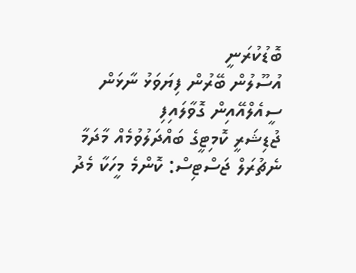ބޮޑުކުރަނީ
އުސޫލުން ބޭރުން ފިޔަވަޅު ނާޅަން ސީއެލްއޭއިން ގޮވާލައިފި
ޖުޑިޝަރީ ކޮމިޓީގެ ބައްދަލުވުމެއް މާދަމާ
ނެޗުރަލް ޖަސްޓިސް: ކޮންމެ މީހަކާ މެދު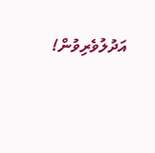އަދުލުވެރިވުން!